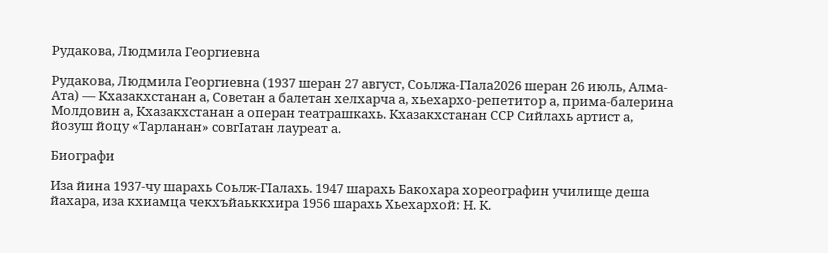Рудакова, Людмила Георгиевна

Рудакова, Людмила Георгиевна (1937 шеран 27 август, Соьлжа-ГӀала2026 шеран 26 июль, Алма-Ата) — Кхазакхстанан а, Cоветан а балетан хелхарча а, хьехархо-репетитор а, прима-балерина Молдовин а, Кхазакхстанан а операн театрашкахь. Кхазакхстанан ССР Сийлахь артист а, йозуш йоцу «Тарланан» совгӀатан лауреат а.

Биографи

Иза йина 1937-чу шарахь Соьлж-ГӀалахь. 1947 шарахь Бакохара хореографин училище деша йахара, иза кхиамца чекхъйаьккхира 1956 шарахь Хьехархой: Н. К.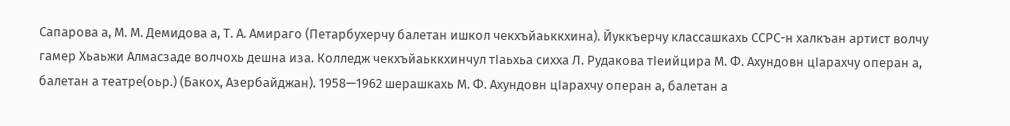Сапарова а, М. М. Демидова а, Т. А. Амираго (Петарбухерчу балетан ишкол чекхъйаьккхина). Йуккъерчу классашкахь ССРС-н халкъан артист волчу гамер Хьаьжи Алмасзаде волчохь дешна иза. Колледж чекхъйаьккхинчул тӀаьхьа сихха Л. Рудакова тӀеийцира М. Ф. Ахундовн цӀарахчу операн а, балетан а театре(оьр.) (Бакох, Азербайджан). 1958—1962 шерашкахь М. Ф. Ахундовн цӀарахчу операн а, балетан а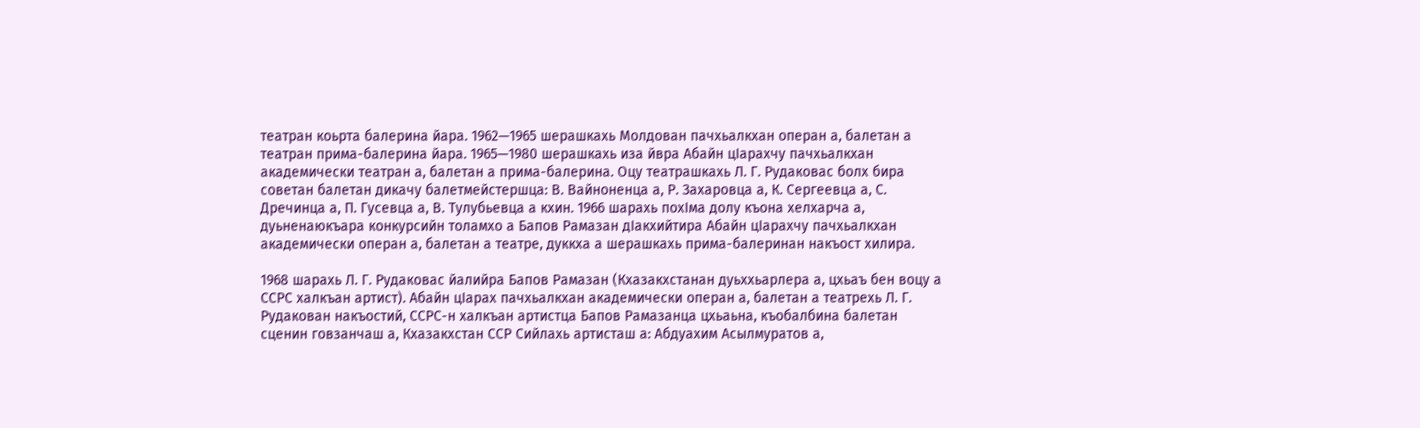театран коьрта балерина йара. 1962—1965 шерашкахь Молдован пачхьалкхан операн а, балетан а театран прима-балерина йара. 1965—1980 шерашкахь иза йвра Абайн цӀарахчу пачхьалкхан академически театран а, балетан а прима-балерина. Оцу театрашкахь Л. Г. Рудаковас болх бира советан балетан дикачу балетмейстершца: В. Вайноненца а, Р. Захаровца а, К. Сергеевца а, С. Дречинца а, П. Гусевца а, В. Тулубьевца а кхин. 1966 шарахь похӀма долу къона хелхарча а, дуьненаюкъара конкурсийн толамхо а Бапов Рамазан дӀакхийтира Абайн цӀарахчу пачхьалкхан академически операн а, балетан а театре, дуккха а шерашкахь прима-балеринан накъост хилира.

1968 шарахь Л. Г. Рудаковас йалийра Бапов Рамазан (Кхазакхстанан дуьххьарлера а, цхьаъ бен воцу а ССРС халкъан артист). Абайн цӀарах пачхьалкхан академически операн а, балетан а театрехь Л. Г. Рудакован накъостий, ССРС-н халкъан артистца Бапов Рамазанца цхьаьна, къобалбина балетан сценин говзанчаш а, Кхазакхстан ССР Сийлахь артисташ а: Абдуахим Асылмуратов а,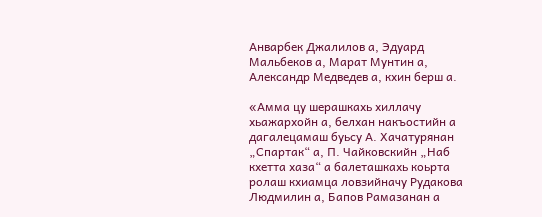Анварбек Джалилов а, Эдуард Мальбеков а, Марат Мунтин а, Александр Медведев а, кхин берш а.

«Амма цу шерашкахь хиллачу хьажархойн а, белхан накъостийн а дагалецамаш буьсу А. Хачатурянан „Спартак“ а, П. Чайковскийн „Наб кхетта хаза“ а балеташкахь коьрта ролаш кхиамца ловзийначу Рудакова Людмилин а, Бапов Рамазанан а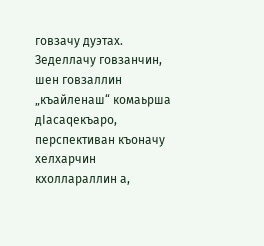говзачу дуэтах. Зеделлачу говзанчин, шен говзаллин „къайленаш“ комаьрша дӀасаqекъаро, перспективан къоначу хелхарчин кхоллараллин а,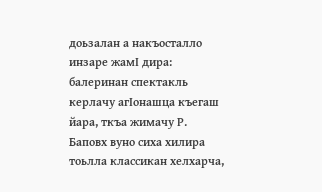доьзалан а накъосталло инзаре жамӀ дира: балеринан спектакль керлачу агӀонашца къегаш йара, ткъа жимачу Р. Баповх вуно сиха хилира тоьлла классикан хелхарча,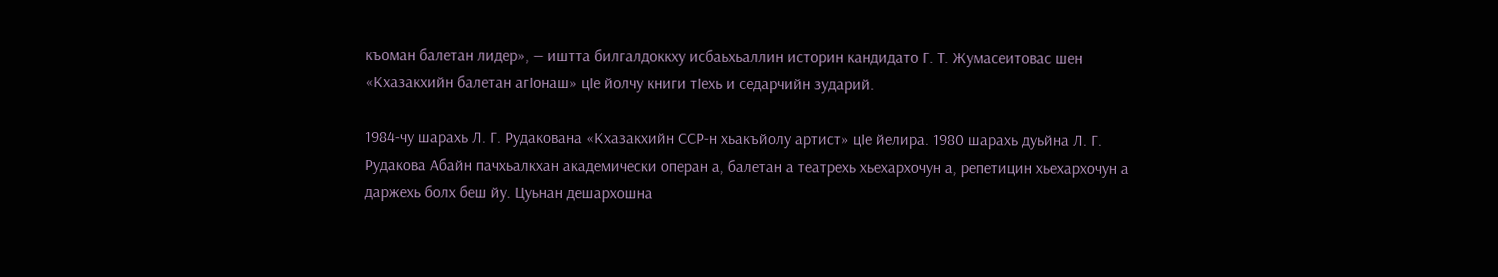къоман балетан лидер», — иштта билгалдоккху исбаьхьаллин историн кандидато Г. Т. Жумасеитовас шен «Кхазакхийн балетан агӀонаш» цӀе йолчу книги тӀехь и седарчийн зударий.

1984-чу шарахь Л. Г. Рудакована «Кхазакхийн ССР-н хьакъйолу артист» цӀе йелира. 1980 шарахь дуьйна Л. Г. Рудакова Абайн пачхьалкхан академически операн а, балетан а театрехь хьехархочун а, репетицин хьехархочун а даржехь болх беш йу. Цуьнан дешархошна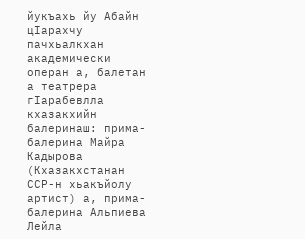йукъахь йу Абайн цӀарахчу пачхьалкхан академически операн а, балетан а театрера гӀарабевлла кхазакхийн балеринаш: прима-балерина Майра Кадырова (Кхазакхстанан ССР-н хьакъйолу артист) а, прима-балерина Альпиева Лейла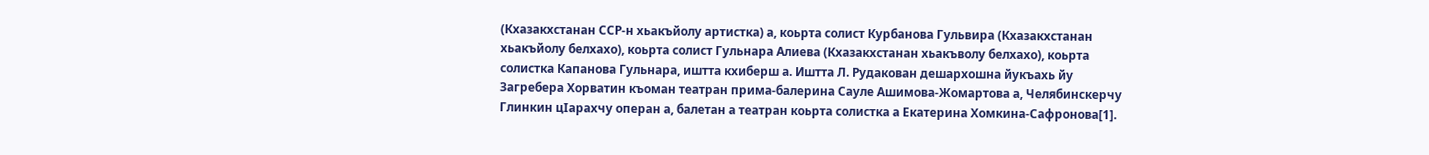(Кхазакхстанан ССР-н хьакъйолу артистка) а, коьрта солист Курбанова Гульвира (Кхазакхстанан хьакъйолу белхахо), коьрта солист Гульнара Алиева (Кхазакхстанан хьакъволу белхахо), коьрта солистка Капанова Гульнара, иштта кхиберш а. Иштта Л. Рудакован дешархошна йукъахь йу Загребера Хорватин къоман театран прима-балерина Сауле Ашимова-Жомартова а, Челябинскерчу Глинкин цӀарахчу операн а, балетан а театран коьрта солистка а Екатерина Хомкина-Сафронова[1].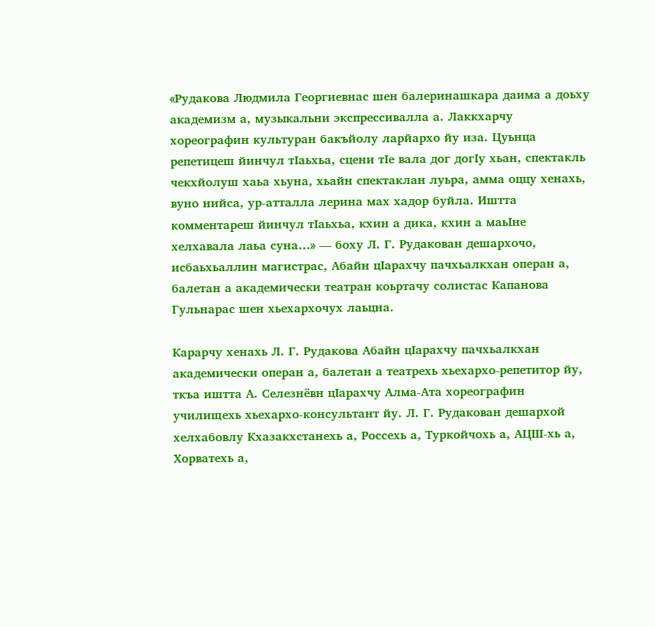«Рудакова Людмила Георгиевнас шен балеринашкара даима а доьху академизм а, музыкальни экспрессивалла а. Лаккхарчу хореографин культуран бакъйолу ларйархо йу иза. Цуьнца репетицеш йинчул тӀаьхьа, сцени тӀе вала дог догӀу хьан, спектакль чекхйолуш хаьа хьуна, хьайн спектаклан луьра, амма оццу хенахь, вуно нийса, ур-атталла лерина мах хадор буйла. Иштта комментареш йинчул тӀаьхьа, кхин а дика, кхин а маьӀне хелхавала лаьа суна…» — боху Л. Г. Рудакован дешархочо, исбаьхьаллин магистрас, Абайн цӀарахчу пачхьалкхан операн а, балетан а академически театран коьртачу солистас Капанова Гульнарас шен хьехархочух лаьцна.

Карарчу хенахь Л. Г. Рудакова Абайн цӀарахчу пачхьалкхан академически операн а, балетан а театрехь хьехархо-репетитор йу, ткъа иштта А. Селезнёвн цӀарахчу Алма-Ата хореографин училищехь хьехархо-консультант йу. Л. Г. Рудакован дешархой хелхабовлу Кхазакхстанехь а, Россехь а, Туркойчохь а, АЦШ-хь а, Хорватехь а,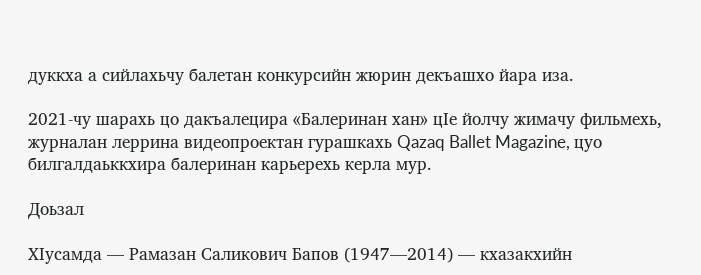дуккха а сийлахьчу балетан конкурсийн жюрин декъашхо йара иза.

2021-чу шарахь цо дакъалецира «Балеринан хан» цӀе йолчу жимачу фильмехь, журналан леррина видеопроектан гурашкахь Qazaq Ballet Magazine, цуо билгалдаьккхира балеринан карьерехь керла мур.

Доьзал

ХӀусамда — Рамазан Саликович Бапов (1947—2014) — кхазакхийн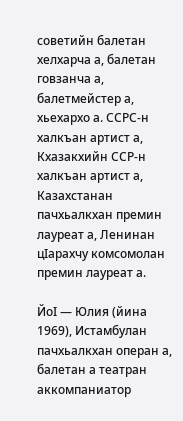советийн балетан хелхарча а, балетан говзанча а, балетмейстер а, хьехархо а. ССРС-н халкъан артист а, Кхазакхийн ССР-н халкъан артист а, Казахстанан пачхьалкхан премин лауреат а, Ленинан цӀарахчу комсомолан премин лауреат а.

ЙоӀ — Юлия (йина 1969), Истамбулан пачхьалкхан операн а, балетан а театран аккомпаниатор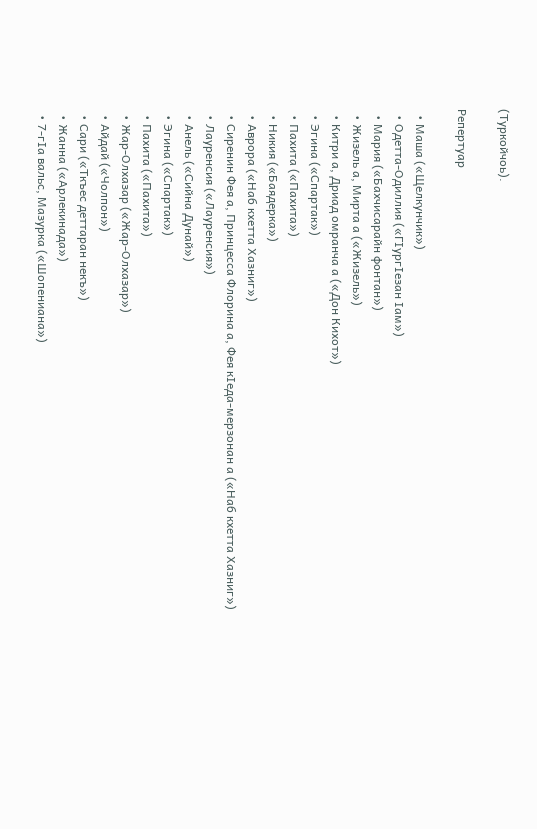(Туркойчоь).

Репертуар

  • Маша («Щелкунчик»)
  • Одетта-Одиллия («ГӀургӀезан Ӏам»)
  • Мария («Бахчисарайн фонтан»)
  • Жизель а, Мирта а («Жизель»)
  • Китри а, Дриад омранча а («Дон Кихот»)
  • Эгина («Спартак»)
  • Пахита («Пахита»)
  • Никия («Баядерка»)
  • Аврора («Наб кхетта Хазниг»)
  • Сиренин Фея а, Принцесса Флорина а, Фея кӀеда-мерзонан а («Наб кхетта Хазниг»)
  • Лауренсия («Лауренсия»)
  • Анель («Сийна Дунай»)
  • Эгина («Спартак»)
  • Пахита («Пахита»)
  • Жар-Олхазар («Жар-Олхазар»)
  • Айдай («Чолпон»)
  • Сари («Ткъес деттаран некъ»)
  • Жанна («Арлекинада»)
  • 7-гӀа вальс, Мазурка («Шопениана»)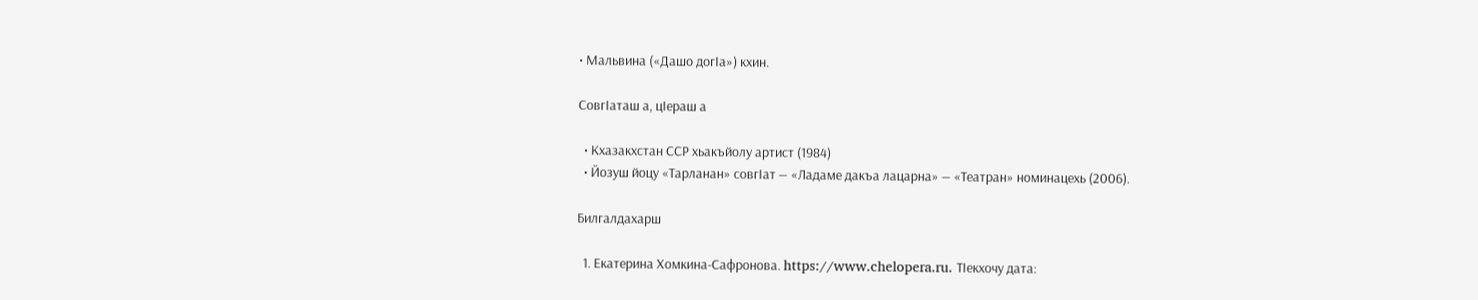• Мальвина («Дашо догӀа») кхин.

СовгӀаташ а, цӀераш а

  • Кхазакхстан ССР хьакъйолу артист (1984)
  • Йозуш йоцу «Тарланан» совгӀат — «Ладаме дакъа лацарна» — «Театран» номинацехь (2006).

Билгалдахарш

  1. Екатерина Хомкина-Сафронова. https://www.chelopera.ru. ТӀекхочу дата: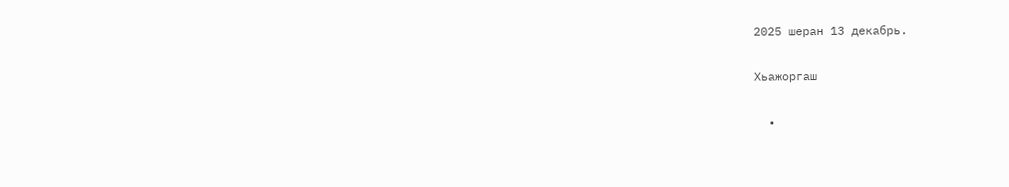2025 шеран 13 декабрь.

Хьажоргаш

  •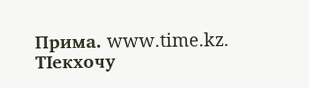Прима. www.time.kz. ТӀекхочу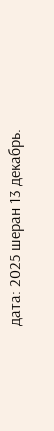дата: 2025 шеран 13 декабрь.